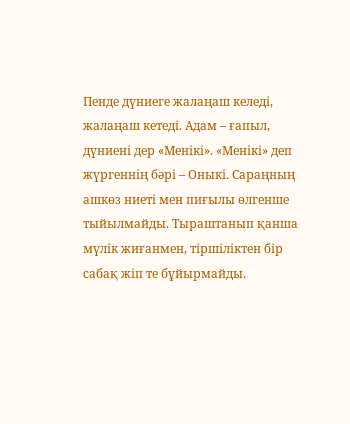Пенде дүниеге жалаңаш келеді, жалаңаш кетеді. Адам – ғапыл, дүниені дер «Менікі». «Менікі» деп жүргеннің бәрі – Оныкі. Сараңның ашкөз ниеті мен пиғылы өлгенше тыйылмайды. Тыраштанып қанша мүлік жиғанмен, тіршіліктен бір сабақ жіп те бұйырмайды.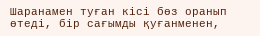Шаранамен туған кісі бөз оранып өтеді, бір сағымды қуғанменен,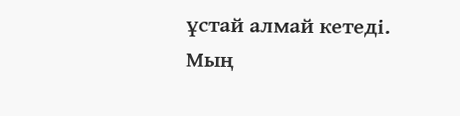ұстай алмай кетеді.
Мың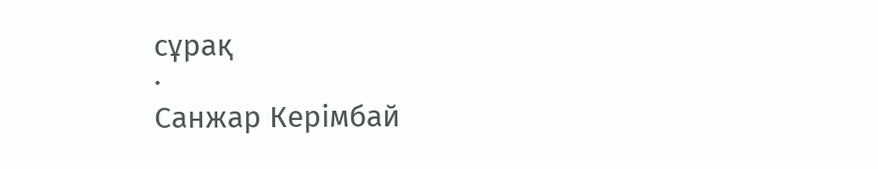сұрақ
·
Санжар Керімбай